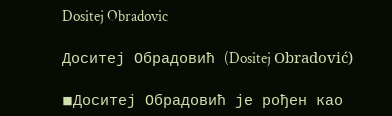Dositej Obradovic

Доситеј Обрадовић (Dositej Obradović)

◾Доситеј Обрадовић је рођен као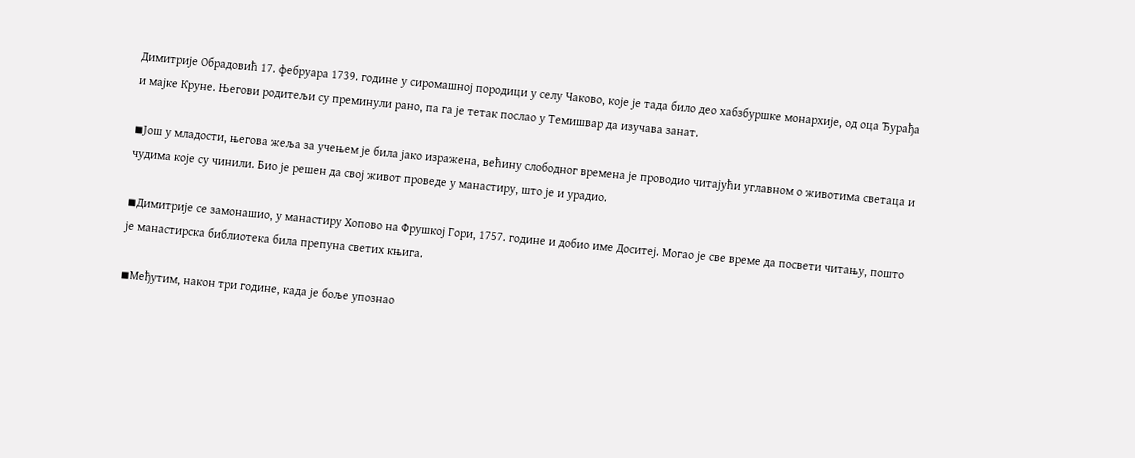Димитрије Обрадовић 17. фебруара 1739. године у сиромашној породици у селу Чаково, које је тада било део хабзбуршке монархије, од оца Ђурађа и мајке Круне. Његови родитељи су преминули рано, па га је тетак послао у Темишвар да изучава занат.

◾Још у младости, његова жеља за учењем је била јако изражена, већину слободног времена је проводио читајући углавном о животима светаца и чудима које су чинили. Био је решен да свој живот проведе у манастиру, што је и урадио.

◾Димитрије се замонашио, у манастиру Хопово на Фрушкој Гори, 1757. године и добио име Доситеј. Могао је све време да посвети читању, пошто је манастирска библиотека била препуна светих књига.

◾Међутим, након три године, када је боље упознао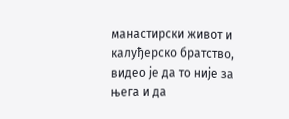манастирски живот и калуђерско братство, видео је да то није за њега и да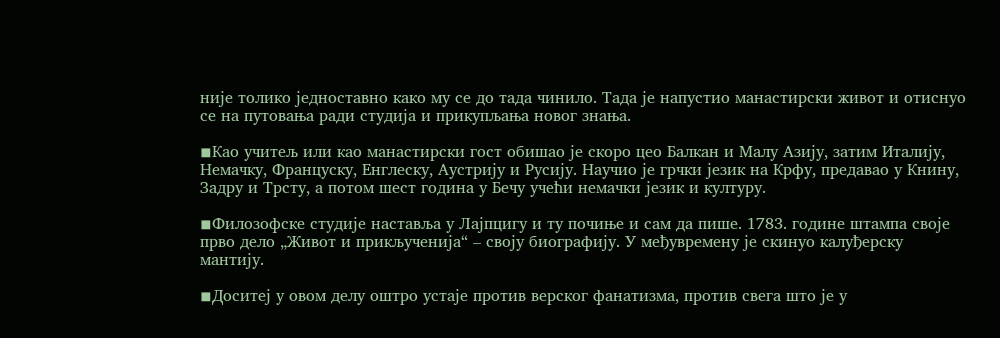није толико једноставно како му се до тада чинило. Тада је напустио манастирски живот и отиснуо се на путовања ради студија и прикупљања новог знања.

◾Као учитељ или као манастирски гост обишао је скоро цео Балкан и Малу Азију, затим Италију, Немачку, Француску, Енглеску, Аустрију и Русију. Научио је грчки језик на Крфу, предавао у Книну, Задру и Трсту, а потом шест година у Бечу учећи немачки језик и културу.

◾Филозофске студије наставља у Лајпцигу и ту почиње и сам да пише. 1783. године штампа своје прво дело „Живот и прикљученија“ – своју биографију. У међувремену је скинуо калуђерску мантију.

◾Доситеј у овом делу оштро устаје против верског фанатизма, против свега што је у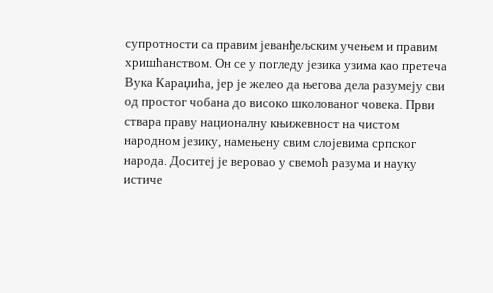супротности са правим јеванђељским учењем и правим хришћанством. Он се у погледу језика узима као претеча Вука Караџића, јер је желео да његова дела разумеју сви од простог чобана до високо школованог човека. Први ствара праву националну књижевност на чистом народном језику, намењену свим слојевима српског народа. Доситеј је веровао у свемоћ разума и науку истиче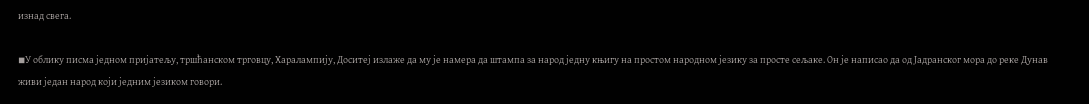изнад свега.

◾У облику писма једном пријатељу, тршћанском трговцу, Харалампију, Доситеј излаже да му је намера да штампа за народ једну књигу на простом народном језику за просте сељаке. Он је написао да од Јадранског мора до реке Дунав живи један народ који једним језиком говори.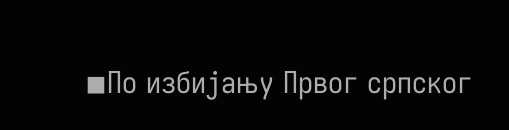◾По избијању Првог српског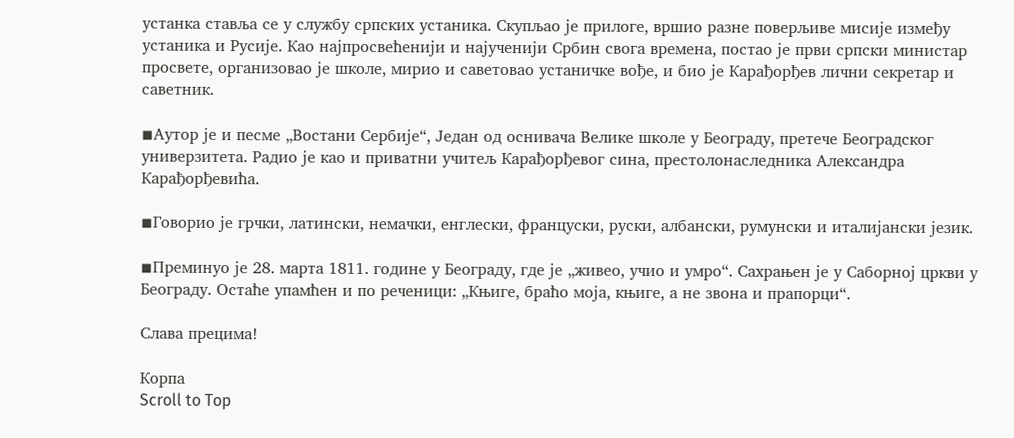устанка ставља се у службу српских устаника. Скупљао је прилоге, вршио разне поверљиве мисије између устаника и Русије. Као најпросвећенији и најученији Србин свога времена, постао је први српски министар просвете, организовао је школе, мирио и саветовао устаничке вође, и био је Карађорђев лични секретар и саветник.

◾Аутор је и песме „Востани Сербије“, Један од оснивача Велике школе у Београду, претече Београдског универзитета. Радио је као и приватни учитељ Карађорђевог сина, престолонаследника Александра Карађорђевића.

◾Говорио је грчки, латински, немачки, енглески, француски, руски, албански, румунски и италијански језик.

◾Преминуо је 28. марта 1811. године у Београду, где је „живео, учио и умро“. Сахрањен је у Саборној цркви у Београду. Остаће упамћен и по реченици: „Књиге, браћо моја, књиге, а не звона и прапорци“.

Слава прецима!

Корпа
Scroll to Top